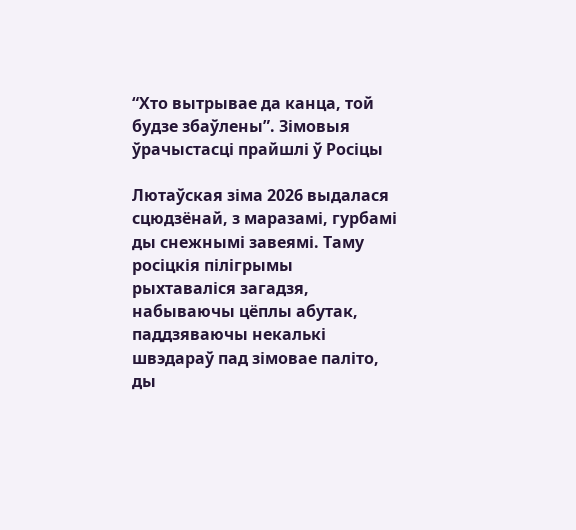“Хто вытрывае да канца, той будзе збаўлены”. Зімовыя ўрачыстасці прайшлі ў Росіцы

Лютаўская зіма 2026 выдалася сцюдзёнай, з маразамі, гурбамі ды снежнымі завеямі. Таму росіцкія пілігрымы рыхтаваліся загадзя, набываючы цёплы абутак, паддзяваючы некалькі швэдараў пад зімовае паліто, ды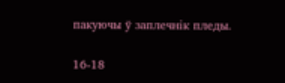пакуючы ў заплечнік пледы.

16-18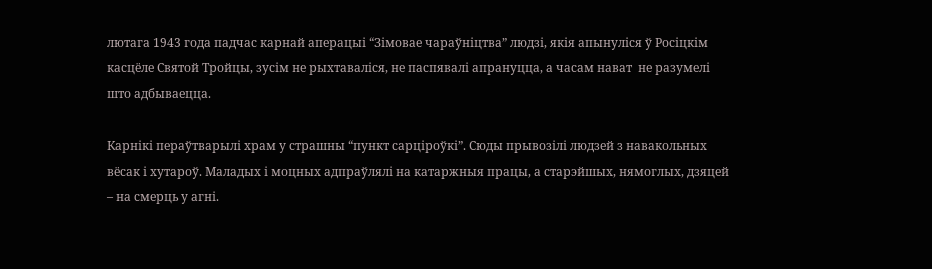лютага 1943 года падчас карнай аперацыі “Зімовае чараўніцтва” людзі, якія апынуліся ў Росіцкім касцёле Святой Тройцы, зусім не рыхтаваліся, не паспявалі апрануцца, а часам нават  не разумелі што адбываецца.

Карнікі пераўтварылі храм у страшны “пункт сарціроўкі”. Сюды прывозілі людзей з навакольных вёсак і хутароў. Маладых і моцных адпраўлялі на катаржныя працы, а старэйшых, нямоглых, дзяцей – на смерць у агні.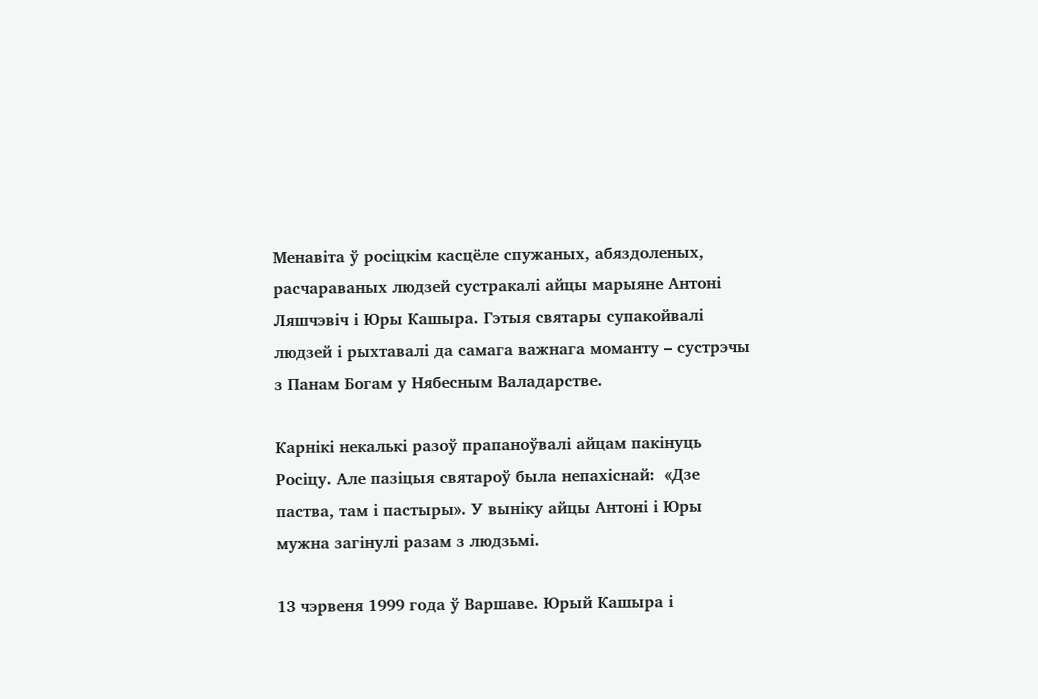Менавіта ў росіцкім касцёле спужаных, абяздоленых, расчараваных людзей сустракалі айцы марыяне Антоні Ляшчэвіч і Юры Кашыра. Гэтыя святары супакойвалі людзей і рыхтавалі да самага важнага моманту – сустрэчы з Панам Богам у Нябесным Валадарстве.

Карнікі некалькі разоў прапаноўвалі айцам пакінуць Росіцу. Але пазіцыя святароў была непахіснай:  «Дзе паства, там і пастыры». У выніку айцы Антоні і Юры мужна загінулі разам з людзьмі.

13 чэрвеня 1999 года ў Варшаве. Юрый Кашыра і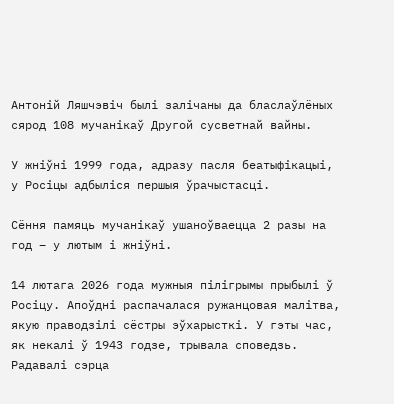Антоній Ляшчэвіч былі залічаны да бласлаўлёных сярод 108 мучанікаў Другой сусветнай вайны.

У жніўні 1999 года, адразу пасля беатыфікацыі, у Росіцы адбыліся першыя ўрачыстасці.

Сёння памяць мучанікаў ушаноўваецца 2 разы на год – у лютым і жніўні.

14 лютага 2026 года мужныя пілігрымы прыбылі ў Росіцу. Апоўдні распачалася ружанцовая малітва, якую праводзілі сёстры эўхарысткі. У гэты час, як некалі ў 1943 годзе, трывала споведзь. Радавалі сэрца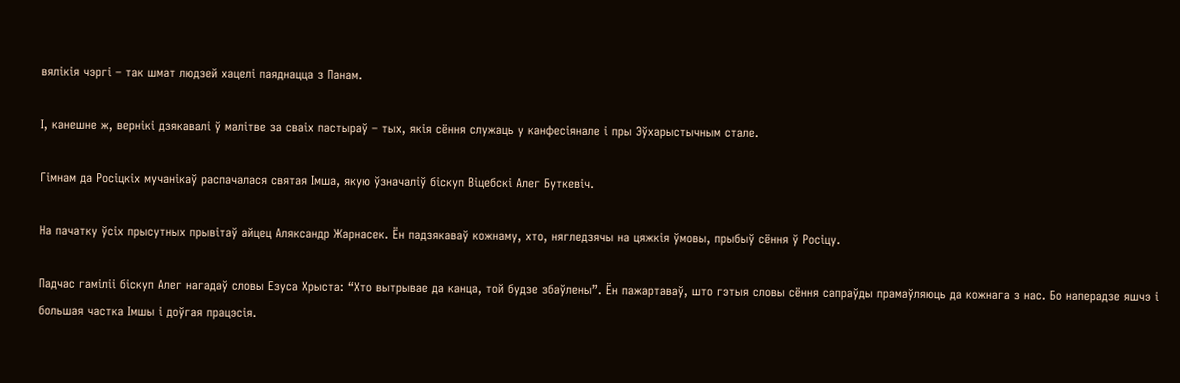вялікія чэргі – так шмат людзей хацелі паяднацца з Панам.

І, канешне ж, вернікі дзякавалі ў малітве за сваіх пастыраў – тых, якія сёння служаць у канфесіянале і пры Эўхарыстычным стале.

Гімнам да Росіцкіх мучанікаў распачалася святая Імша, якую ўзначаліў біскуп Віцебскі Алег Буткевіч.

На пачатку ўсіх прысутных прывітаў айцец Аляксандр Жарнасек. Ён падзякаваў кожнаму, хто, нягледзячы на цяжкія ўмовы, прыбыў сёння ў Росіцу.

Падчас гаміліі біскуп Алег нагадаў словы Езуса Хрыста: “Хто вытрывае да канца, той будзе збаўлены”. Ён пажартаваў, што гэтыя словы сёння сапраўды прамаўляюць да кожнага з нас. Бо наперадзе яшчэ і большая частка Імшы і доўгая працэсія.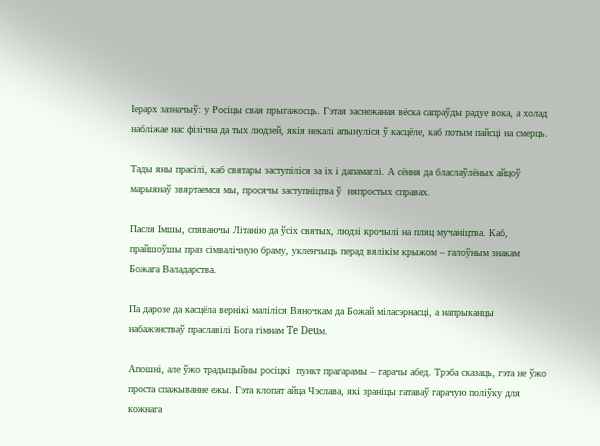Іерарх зазначыў: у Росіцы свая прыгажосць. Гэтая заснежаная вёска сапраўды радуе вока, а холад набліжае нас фізічна да тых людзей, якія некалі апынуліся ў касцёле, каб потым пайсці на смерць.

Тады яны прасілі, каб святары заступіліся за іх і дапамаглі. А сёння да бласлаўлёных айцоў марыянаў звяртаемся мы, просячы заступніцтва ў  няпростых справах.

Пасля Імшы, спяваючы Літанію да ўсіх святых, людзі крочылі на пляц мучаніцтва. Каб,  прайшоўшы праз сімвалічную браму, укленчыць перад вялікім крыжом – галоўным знакам Божага Валадарства.

Па дарозе да касцёла вернікі маліліся Вяночкам да Божай міласэрнасці, а напрыканцы набажэнстваў праславілі Бога гімнам Te Deuм.

Апошні, але ўжо традыцыйны росіцкі  пункт прагарамы – гарачы абед. Трэба сказаць, гэта не ўжо проста спажыванне ежы. Гэта клопат айца Чэслава, які зраніцы гатаваў гарачую поліўку для кожнага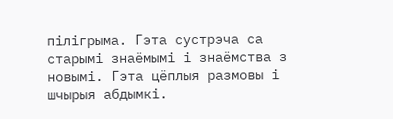пілігрыма. Гэта сустрэча са старымі знаёмымі і знаёмства з новымі. Гэта цёплыя размовы і шчырыя абдымкі.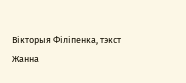Вікторыя Філіпенка, тэкст
Жанна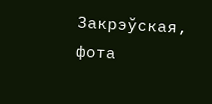Закрэўская, фота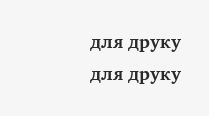для друку для друку